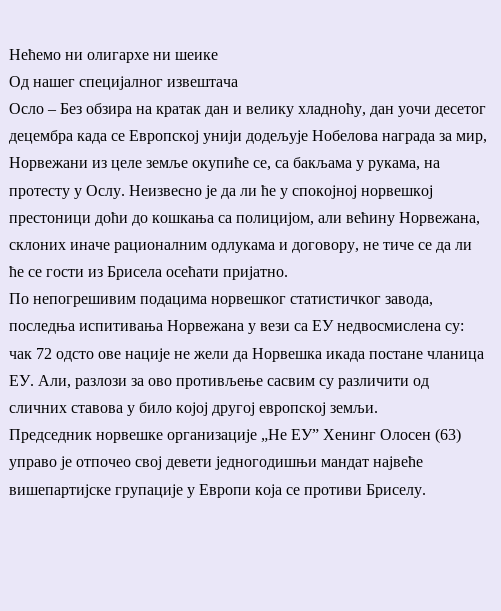Нећемо ни олигархе ни шеике
Од нашег специјалног извештача
Осло – Без обзира на кратак дан и велику хладноћу, дан уочи десетог децембра када се Европској унији додељује Нобелова награда за мир, Норвежани из целе земље окупиће се, са бакљама у рукама, на протесту у Ослу. Неизвесно је да ли ће у спокојној норвешкој престоници доћи до кошкања са полицијом, али већину Норвежана, склоних иначе рационалним одлукама и договору, не тиче се да ли ће се гости из Брисела осећати пријатно.
По непогрешивим подацима норвешког статистичког завода, последња испитивања Норвежана у вези са ЕУ недвосмислена су: чак 72 одсто ове нације не жели да Норвешка икада постане чланица ЕУ. Али, разлози за ово противљење сасвим су различити од сличних ставова у било којој другој европској земљи.
Председник норвешке организације „Не ЕУ” Хенинг Олосен (63) управо је отпочео свој девети једногодишњи мандат највеће вишепартијске групације у Европи која се противи Бриселу.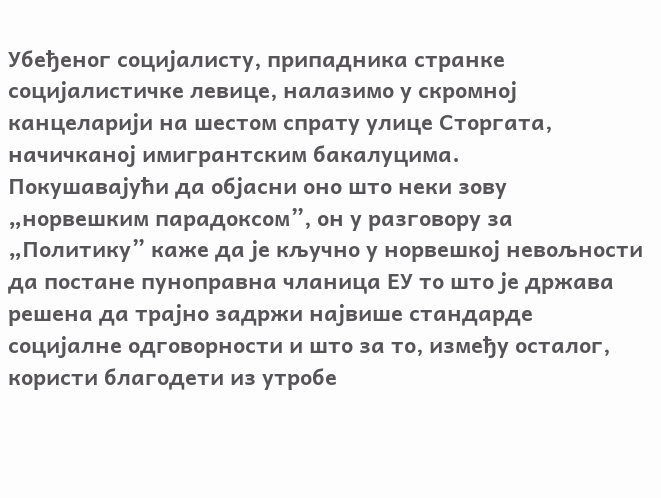Убеђеног социјалисту, припадника странке социјалистичке левице, налазимо у скромној канцеларији на шестом спрату улице Сторгата, начичканој имигрантским бакалуцима.
Покушавајући да објасни оно што неки зову „норвешким парадоксом”, он у разговору за „Политику” каже да је кључно у норвешкој невољности да постане пуноправна чланица ЕУ то што је држава решена да трајно задржи највише стандарде социјалне одговорности и што за то, између осталог, користи благодети из утробе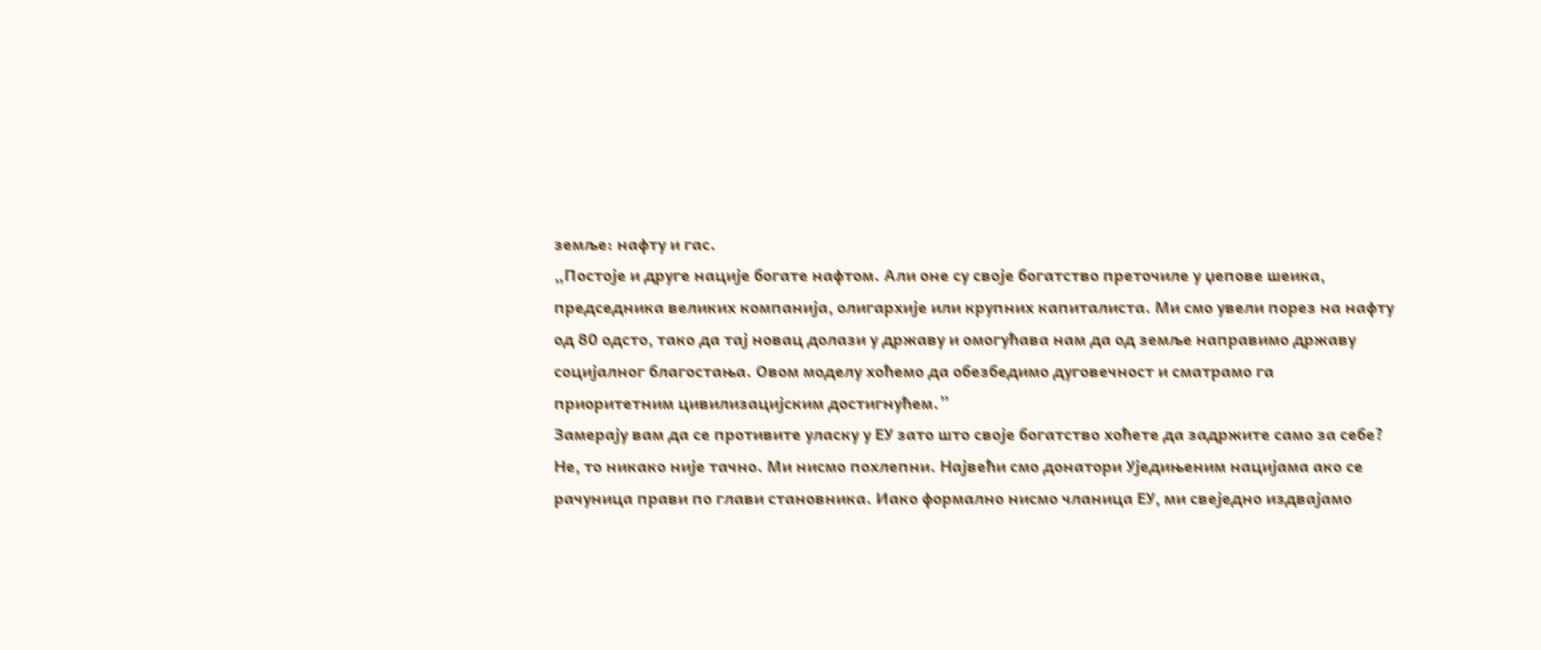земље: нафту и гас.
„Постоје и друге нације богате нафтом. Али оне су своје богатство преточиле у џепове шеика, председника великих компанија, олигархије или крупних капиталиста. Ми смо увели порез на нафту од 80 одсто, тако да тај новац долази у државу и омогућава нам да од земље направимо државу социјалног благостања. Овом моделу хоћемо да обезбедимо дуговечност и сматрамо га приоритетним цивилизацијским достигнућем.”
Замерају вам да се противите уласку у ЕУ зато што своје богатство хоћете да задржите само за себе?
Не, то никако није тачно. Ми нисмо похлепни. Највећи смо донатори Уједињеним нацијама ако се рачуница прави по глави становника. Иако формално нисмо чланица ЕУ, ми свеједно издвајамо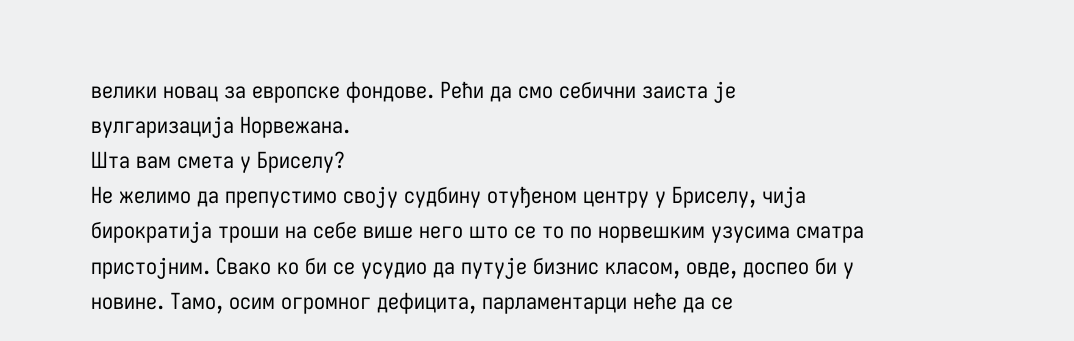велики новац за европске фондове. Рећи да смо себични заиста је вулгаризација Норвежана.
Шта вам смета у Бриселу?
Не желимо да препустимо своју судбину отуђеном центру у Бриселу, чија бирократија троши на себе више него што се то по норвешким узусима сматра пристојним. Свако ко би се усудио да путује бизнис класом, овде, доспео би у новине. Тамо, осим огромног дефицита, парламентарци неће да се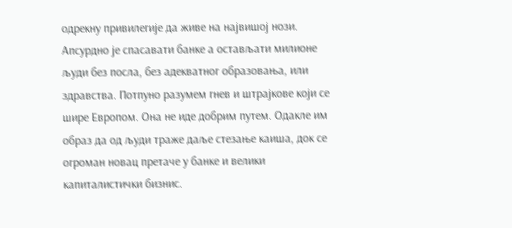одрекну привилегије да живе на највишој нози. Апсурдно је спасавати банке а остављати милионе људи без посла, без адекватног образовања, или здравства. Потпуно разумем гнев и штрајкове који се шире Европом. Она не иде добрим путем. Одакле им образ да од људи траже даље стезање каиша, док се огроман новац претаче у банке и велики капиталистички бизнис.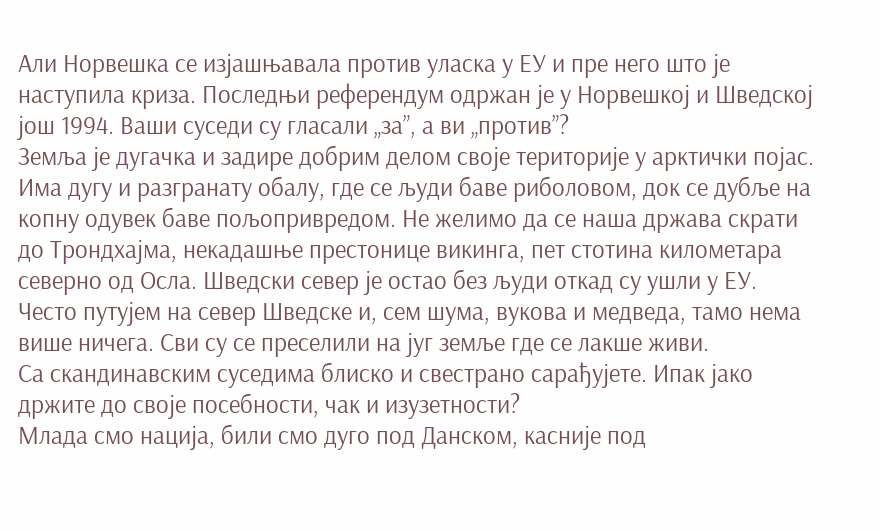Али Норвешка се изјашњавала против уласка у ЕУ и пре него што је наступила криза. Последњи референдум одржан је у Норвешкој и Шведској још 1994. Ваши суседи су гласали „за”, а ви „против”?
Земља је дугачка и задире добрим делом своје територије у арктички појас. Има дугу и разгранату обалу, где се људи баве риболовом, док се дубље на копну одувек баве пољопривредом. Не желимо да се наша држава скрати до Трондхајма, некадашње престонице викинга, пет стотина километара северно од Осла. Шведски север је остао без људи откад су ушли у ЕУ. Често путујем на север Шведске и, сем шума, вукова и медведа, тамо нема више ничега. Сви су се преселили на југ земље где се лакше живи.
Са скандинавским суседима блиско и свестрано сарађујете. Ипак јако држите до своје посебности, чак и изузетности?
Млада смо нација, били смо дуго под Данском, касније под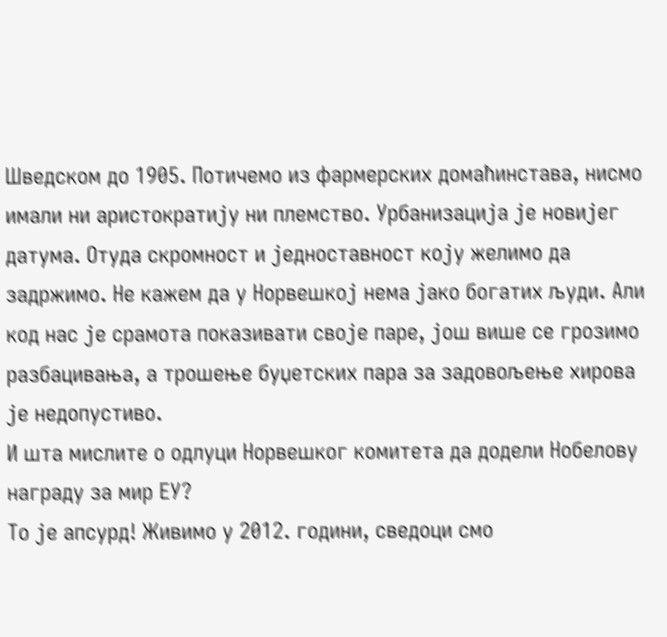Шведском до 1905. Потичемо из фармерских домаћинстава, нисмо имали ни аристократију ни племство. Урбанизација је новијег датума. Отуда скромност и једноставност коју желимо да задржимо. Не кажем да у Норвешкој нема јако богатих људи. Али код нас је срамота показивати своје паре, још више се грозимо разбацивања, а трошење буџетских пара за задовољење хирова је недопустиво.
И шта мислите о одлуци Норвешког комитета да додели Нобелову награду за мир ЕУ?
То је апсурд! Живимо у 2012. години, сведоци смо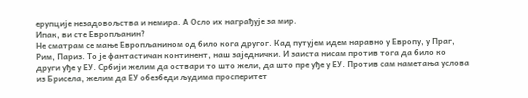ерупције незадовољства и немира. А Осло их награђује за мир.
Ипак, ви сте Европљанин?
Не сматрам се мање Европљанином од било кога другог. Кад путујем идем наравно у Европу, у Праг, Рим, Париз. То је фантастичан континент, наш заједнички. И заиста нисам против тога да било ко други уђе у ЕУ. Србији желим да оствари то што жели, да што пре уђе у ЕУ. Против сам наметања услова из Брисела, желим да ЕУ обезбеди људима просперитет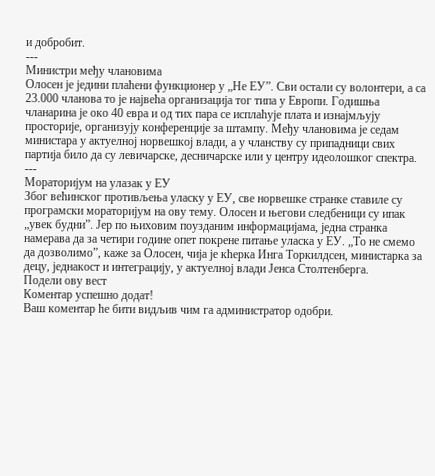и добробит.
---
Министри међу члановима
Олосен је једини плаћени функционер у „Не ЕУ”. Сви остали су волонтери, а са 23.000 чланова то је највећа организација тог типа у Европи. Годишња чланарина је око 40 евра и од тих пара се исплаћује плата и изнајмљују просторије, организују конференције за штампу. Међу члановима је седам министара у актуелној норвешкој влади, а у чланству су припадници свих партија било да су левичарске, десничарске или у центру идеолошког спектра.
---
Мораторијум на улазак у ЕУ
Због већинског противљења уласку у ЕУ, све норвешке странке ставиле су програмски мораторијум на ову тему. Олосен и његови следбеници су ипак „увек будни”. Јер по њиховим поузданим информацијама, једна странка намерава да за четири године опет покрене питање уласка у ЕУ. „То не смемо да дозволимо”, каже за Олосен, чија је кћерка Инга Торкилдсен, министарка за децу, једнакост и интеграцију, у актуелној влади Јенса Столтенберга.
Подели ову вест
Комeнтар успeшно додат!
Ваш комeнтар ћe бити видљив чим га администратор одобри.